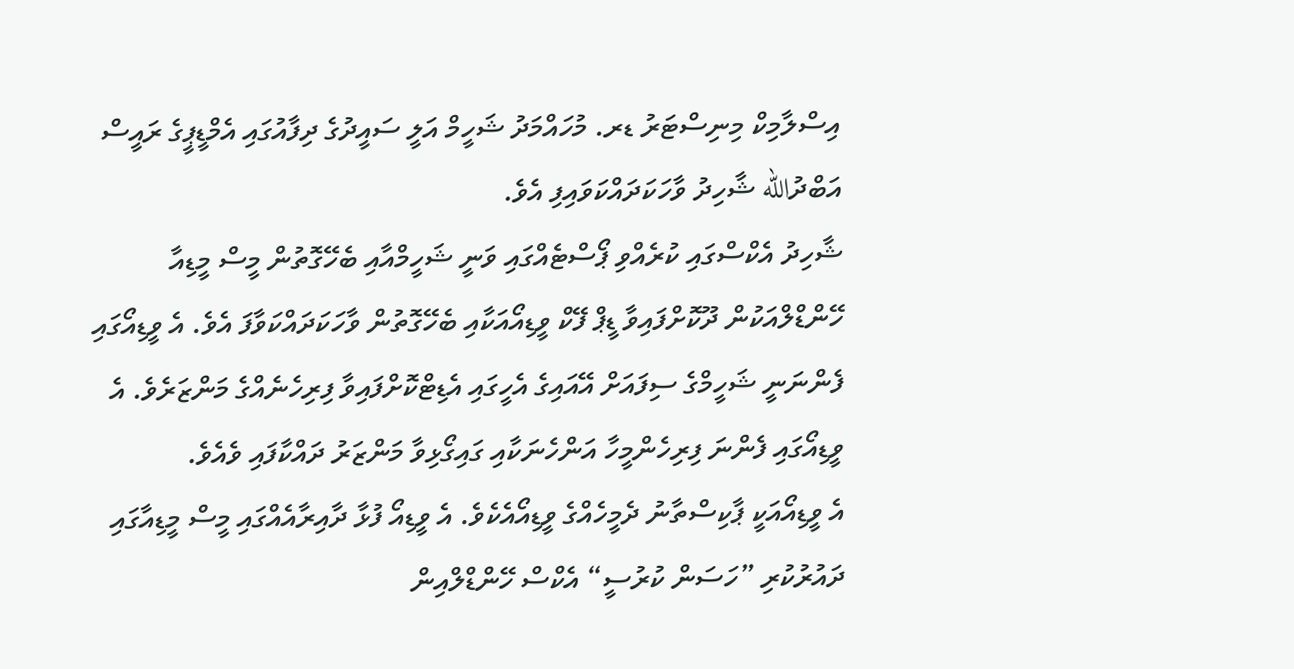އިސްލާމިކް މިނިސްޓަރު ޑރ. މުހައްމަދު ޝަހީމް އަލީ ސައީދުގެ ދިފާއުގައި އެމްޑީޕީގެ ރައީސް އަބްދުالله ޝާހިދު ވާހަކަދައްކަވައިފި އެވެ.
ޝާހިދު އެކްސްގައި ކުރެއްވި ޕޯސްޓެއްގައި ވަނީ ޝަހީމްއާއި ބެހޭގޮތުން މީސް މީޑިއާ ހޭންޑްލްއަކުން ދޫކޮށްފައިވާ ޑީޕް ފޭކް ވީޑިއޯއަކާއި ބެހޭގޮތުން ވާހަކަދައްކަވާފަ އެވެ. އެ ވީޑިއޯގައި ފެންނަނީ ޝަހީމްގެ ސިފައަށް އޭއައިގެ އެހީގައި އެޑިޓްކޮށްފައިވާ ފިރިހެނެއްގެ މަންޒަރެވެ. އެ ވީޑިއޯގައި ފެންނަ ފިރިހެންމީހާ އަންހެނަކާއި ގައިގޯޅިވާ މަންޒަރު ދައްކާފައި ވެއެވެ.
އެ ވީޑިއޯއަކީ ޕާކިސްތާނު ދެމީހެއްގެ ވީޑިއޯއެކެވެ. އެ ވީޑިއޯ ފުޅާ ދާއިރާއެއްގައި މީސް މީޑިއާގައި ދައުރުކުރި ”ހަސަން ކުރުސީ“ އެކްސް ހޭންޑްލްއިން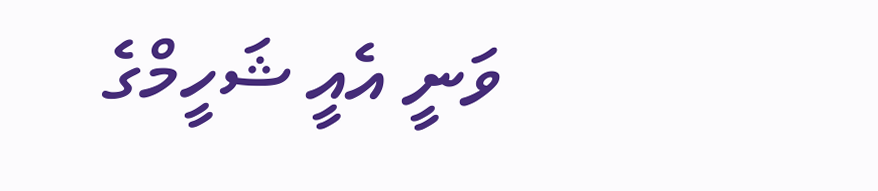ވަނީ އެއީ ޝަހީމްގެ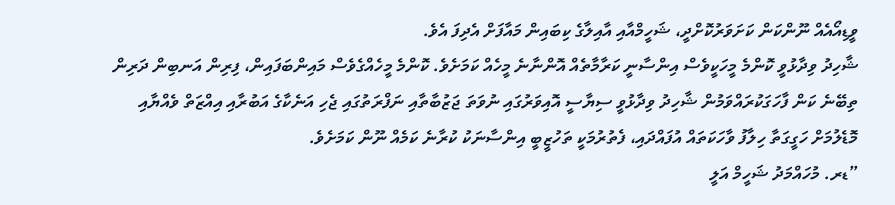ވީޑިއޯއެއް ނޫންކަން ކަށަވަރުކޮށްދީ، ޝަހީމްއާއި އާއިލާގެ ކިބައިން މައާފަށް އެދިފަ އެވެ.
ޝާހިދު ވިދާޅުވީ ކޮންމެ މީހަކީވެސް އިންސާނީ ކަރާމާތެއް އޮންނާނެ މީހެއް ކަމަށެވެ. ކޮންމެ މީހެއްގެވެސް މައިންބަފައިން، ފިރިން އަނބިން ދަރިން ތިބޭނެ ކަން ފާހަގަކުރައްވަމުން ޝާހިދު ވިދާޅުވީ ސިޔާސީ އޮއިވަރުގައި ނުވަތަ ޖަޒުބާތާއި ނަފްރަތުގައި ޖެހި އަނެކާގެ އަބުރާއި އިއްޒަތް ވެއްޔާއި މޮޑެލުމަށް ހަގީގަތާ ހިލާފު ވާހަކަތައް އުފައްދައި، ފެތުރުމަކީ ތަހުޒީބީ އިންސާނަކު ކުރާނެ ކަމެއް ނޫން ކަމަށެވެ.
”ޑރ. މުހައްމަދު ޝަހީމް އަލީ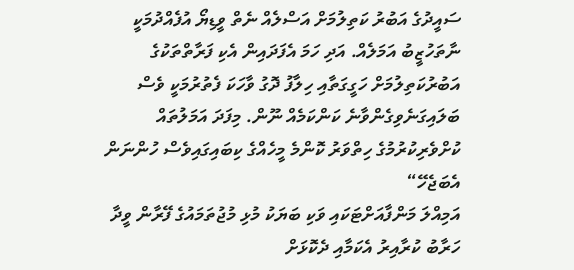ސައީދުގެ އަބުރު ކަތިލުމަށް އަސްލެއް ނެތް ވީޑިޔޯ އުފެއްދުމަކީ ނާތަހުޒީބު އަމަލެއް. އަދި ހަމަ އެފަދައިން އެކި ފަރާތްތަކުގެ އަބުރުކަތިލުމަށް ހަގީގަތާއި ހިލާފު ދޮގު ވާހަކަ ފެތުރުމަކީ ވެސް ބަލައިގަނެވިގެންވާނެ ކަންކަމެއް ނޫން. މިފަދަ އަމަލުތައް ކުށްވެރިކުރުމުގެ ހިތްވަރު ކޮންމެ މީހެއްގެ ކިބައިގައިވެސް ހުންނަން އެބަޖެހޭ“
އަމިއްލަ މަންފާއަށްޓަކައި ވަކި ބަޔަކު މުޅި މުޖުތަމައުގެ ފޭރާން ވީދާ ހަރާބު ކުރާއިރު އެކަމާއި ދެކޮޅަށް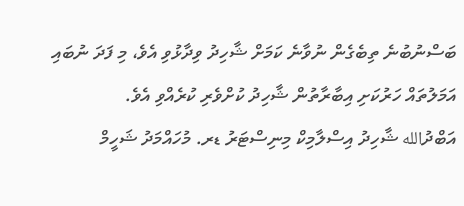ބަސްނުބުނެ ތިބެގެން ނުވާނެ ކަމަށް ޝާހިދު ވިދާޅުވި އެވެ، މި ފަދަ ނުބައި އަމަލުތައް ހަރުކަށި އިބާރާތުން ޝާހިދު ކުށްވެރި ކުރެއްވި އެވެ.
އަބްދުالله ޝާހިދު އިސްލާމިކް މިނިސްޓަރު ޑރ. މުހައްމަދު ޝަހީމް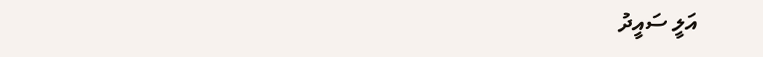އަލީ ސައީދު